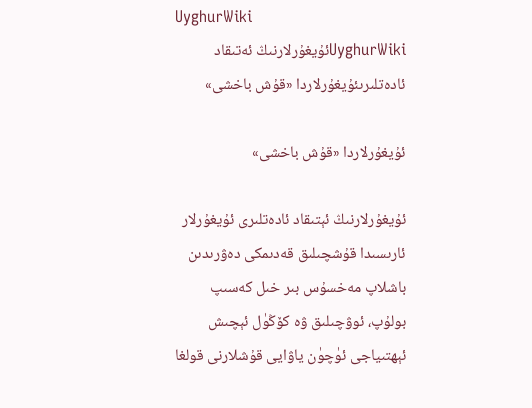UyghurWiki
UyghurWikiئۇيغۇرلارنىڭ ئەتىقاد ئادەتلىرىئۇيغۇرلاردا «قۇش باخشى»

ئۇيغۇرلاردا «قۇش باخشى»

ئۇيغۇرلارنىڭ ئېتىقاد ئادەتلىرى ئۇيغۇرلار ئارىسىدا قۇشچىلىق قەدىمكى دەۋرىدىن باشلاپ مەخسۇس بىر خىل كەسىپ بولۇپ، ئوۋچىلىق ۋە كۆڭۈل ئېچىش ئېھتىياجى ئۈچۈن ياۋايى قۇشلارنى قولغا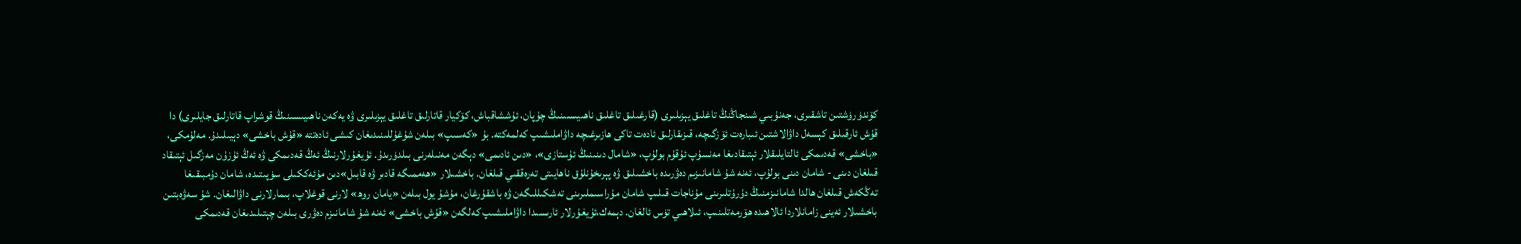كۆندۈرۈشتىن تاشقىرى، جەنۇبىي شىنجاڭنڭ تاغلىق يېزىلىرى (قارغىلىق تاغلىق ناھىيىسىنىڭ چۇپان، ئۇششاقباش، كۆكيار قاتارلىق تاغلىق يېزىلىرى ۋە يەكەن ناھىيىسىنىڭ قوشراپ قاتارلىق جايلىرى) دا قۇش ئارقىلىق كېسەل داۋالاشتىن ئىبارەت ئۆزگىچە، قىزىقارلىق ئادەت تاكى ھازىرغىچە داۋاملىشىپ كەلمەكتە. بۇ «كەسىپ» بىلەن شۇغۇللىنىدىغان كىشى ئادەتتە «قۇش باخشى» دېيىلىدۇ. مەلۇمكى، «باخشى» قەدىمكى ئالتايلىقلار ئېتىقادىغا مەنسۇپ ئۇقۇم بولۇپ، «شامال دىنىنىڭ ئۇستازى»، «دىن ئادىمى» دېگەن مەنىلەرنى بىلدۈرىدۇ. ئۇيغۇرلارنىڭ ئەڭ قەدىمكى ۋە ئەڭ ئۇزۇن مەزگىل ئېتىقاد قىلغان دىنى - شامان دىنى بولۇپ، ئەنە شۇ شامانىزىم دەۋرىدە باخشىلىق ۋە پېرىخۇنلۇق ناھايىتى تەرەققىي قىلغان. باخشىلار «ھەممىگە قادىر ۋە قابىل»دىن مۇئەككىلى سۈپىتىدە، شامان دۇمبىقىغا تەڭكەش قىلغان ھالدا شامانىزمنىڭ دۇرۇتلىرىنى مۇناجات قىلىپ شامان مۇراسىملىرىنى تەشكىللىگەن ۋە باشقۇرغان، مۇشۇ يول بىلەن «يامان روھ» لارنى قوغلاپ، بىمارلارنى داۋالىغان. شۇ سەۋەبتىن باخشىلار ئەينى زامانلاردا ئالاھىدە ھۆرمەتلىنىپ، ئىلاھىي تۈس ئالغان. دېمەك،ئۇيغۇرلار ئارىسىدا داۋاملىشىپ كەلگەن «قۇش باخشى» ئەنە شۇ شامانىزم دەۋرى بىلەن چېتىلىدىغان قەدىمكى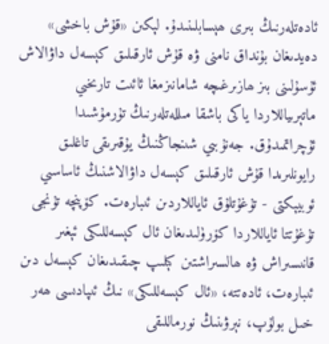ئادەتلەرنىڭ بىرى ھېسابلىنىدۇ. لېكىن «قۇش باخشى» دەيدىغان بۇنداق نامنى ۋە قۇش ئارقىلىق كېسەل داۋالاش ئۇسۇلىنى بىز ھازىرغىچە شامانىزمغا ئائىت تارىخىي ماتېرىياللاردا ياكى باشقا مىللەتلەرنىڭ تۇرمۇشىدا ئۇچراتمىدۇق. جەنۇبىي شىنجاڭنىڭ يۇقىرىقى تاغلىق رايونلىرىدا قۇش ئارقىلىق كېسەل داۋالاشنىڭ ئاساسىي ئوبيېكتى - تۇغۇتلۇق ئاياللاردىن ئىبارەت. كۆپنچە تۇنجى تۇغۇتتا ئاياللاردا كۆرۈلىدىغان ئال كېسەللىكى ئېغىر قانىسىراش ۋە ھالسىراشتىن كېلىپ چىقىدىغان كېسەل دىن ئىبارەت، ئادەتتە، «ئال كېسەللىكى» نىڭ ئىپادىسى ھەر خىل بولۇپ، نېرۋىنىڭ نورماللىقى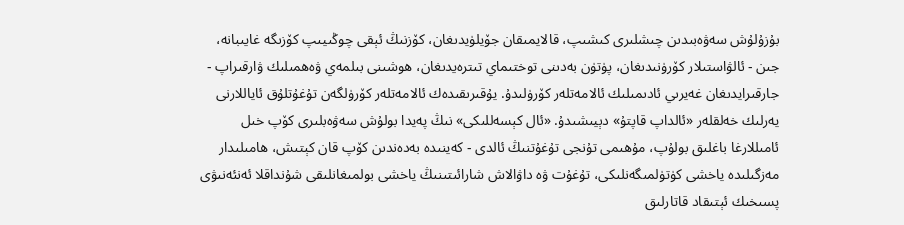بۇزۇلۇش سەۋەبىدىن چىشلىرى كىشىپ، قالايمىقان جۆيلۈيدىغان، كۆزنىڭ ئېقى چوڭىيىپ كۆزىگە غايىبانە، جىن - ئالۋاستىلار كۆرۈنىدىغان، پۈتۈن بەدىنى توختىماي تىترەيدىغان، ھوشىنى بىلمەي ۋەھمىلىك ۋارقىراپ - جارقىرايدىغان غەيرىي ئادىمىلىك ئالامەتلەر كۆرۈلىدۇ. يۇقىرىقىدەك ئالامەتلەر كۆرۈلگەن تۇغۇتلۇق ئاياللارنى يەرلىك خەلقلەر «ئالداپ قاپتۇ» دېيىشىدۇ. «ئال كېسەللىكى» نىڭ پەيدا بولۇش سەۋەبلىرى كۆپ خىل ئامىللارغا باغلىق بولۇپ، مۇھىمى تۇنجى تۇغۇتنىڭ ئالدى - كەينىدە بەدەندىن كۆپ قان كېتىش، ھامىلىدار مەزگىلىدە ياخشى كۈتۈلمىگەنلىكى، تۇغۇت ۋە داۋالاش شارائىتىنىڭ ياخشى بولمىغانلىقى شۇنداقلا ئەنئەنىۋى پسىخىك ئېتىقاد قاتارلىق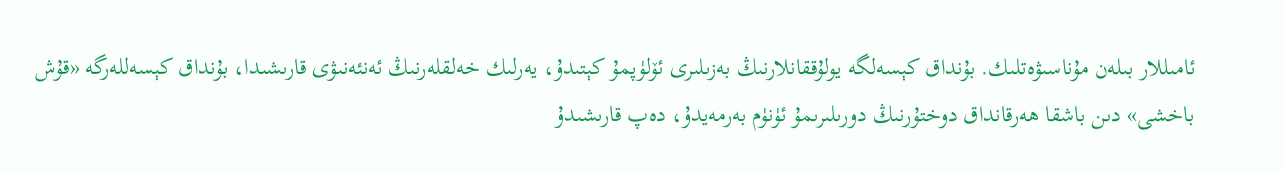ئامىللار بىلەن مۇناسىۋەتلىك. بۇنداق كېسەلگە يولۇققانلارنىڭ بەزىلىرى ئۆلۈپمۇ كېتىدۇ، يەرلىك خەلقلەرنىڭ ئەنئەنىۋى قارىشىدا، بۇنداق كېسەللەرگە «قۇش باخشى» دىن باشقا ھەرقانداق دوختۇرنىڭ دورىلىرىمۇ ئۈنۈم بەرمەيدۇ، دەپ قارىشىدۇ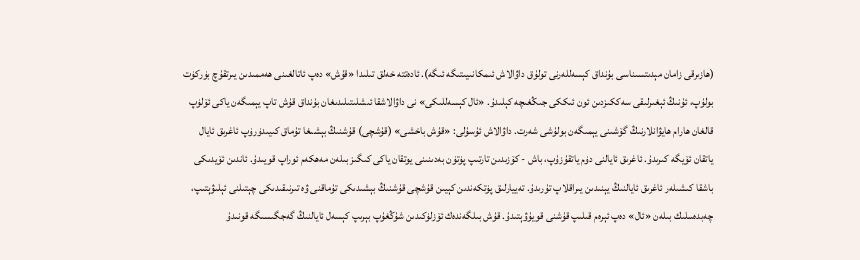(ھازىرقى زامان مېدىتسىناسى بۇنداق كېسەللەرنى تولۇق داۋالاش ئىمكانىيىتىگە ئىگە). ئادەتتە خەلق تىلىدا «قۇش» دەپ ئاتالغىنى ھەممىدىن يىرتقۇچ بۈركۈت بولۇپ، ئۇنىڭ ئېغىرلىقى سەككىزدىن ئون ئىككى جىڭغىچە كېلىدۇ. «ئال كېسەللىكى» نى داۋالاشقا ئىشلىتىلىدىغان بۇنداق قۇش تاپ يېمىگەن ياكى ئۆلۈپ قالغان ھارام ھايۋانلارنىڭ گۆشىنى يېمىگەن بولۇشى شەرت. داۋالاش ئۇسۇلى: «قۇش باخشى» (قۇشچى) قۇشنىڭ بېشىغا تۇماق كىيىدۈرۈپ ئاغرىق ئايال ياتقان ئۆيگە كىرىدۇ. ئاغرىق ئايالنى دۈم ياتقۇزۇپ، باش - كۆزىدىن تارتىپ پۈتۈن بەدىنىنى يوتقان ياكى كىگىز بىلەن مەھكەم ئوراپ قويىدۇ. ئاندىن ئۆيدىكى باشقا كىشىلەر ئاغرىق ئايالنىڭ يېنىدىن يىراقلاپ تۇرىدۇ. تەييارلىق پۈتكەندىن كېيىن قۇشچى قۇشنىڭ بېشىدىكى تۇماقنى ۋە تىرنىقىدىكى چېتىلنى ئېلىۋېتىپ، چەبدەسلىك بىلەن «ئال» دەپ ئېرەم قىلىپ قۇشنى قويۇۋېتىدۇ. قۇش بىلگەندەك ئۆزلۈكىدىن شۇڭغۇپ بېرىپ كېسەل ئايالنىڭ گەجگىسىگە قونىدۇ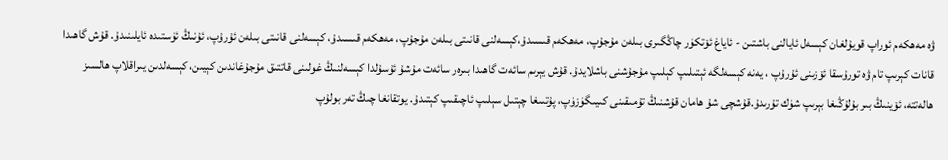ۋە مەھكەم ئوراپ قويۇلغان كېسەل ئايالنى باشتىن - ئاياغ ئۆتكۈر چاڭگىرى بىلەن مۇجۇپ، مەھكەم قىسىدۇ،كېسەلنى قانىتى بىلەن مۇجۇپ، مەھكەم قىسىدۇ، كېسەلنى قانىتى بىلەن ئۇرۇپ، ئۇنىڭ ئۈستىدە ئايلىنىدۇ. قۇش گاھىدا قانات كېرىپ تام ۋە تورۇسقا ئۆزىنى ئۇرۇپ ، يەنە كېسەلگە ئېتىلىپ كېلىپ مۇجۇشنى باشلايدۇ. قۇش يېرىم سائەت گاھىدا بىرەر سائەت مۇشۇ ئۇسۇلدا كېسەلنىڭ غولىنى قاتتىق مۇجۇغاندىن كېيىن، كېسەلدىن يىراقلاپ ھالسىز ھالەتتە، ئۆينىڭ بىر بۇلۇڭىغا بېرىپ شۈك تۇرىدۇ.قۇشچى شۇ ھامان قۇشنىڭ تۇمىقىنى كىيىگۈزۈپ، پۇتىىغا چېتىل سېلىپ ئاچىقىپ كېتىدۇ. يوتقانغا چىڭ تەر بولۇپ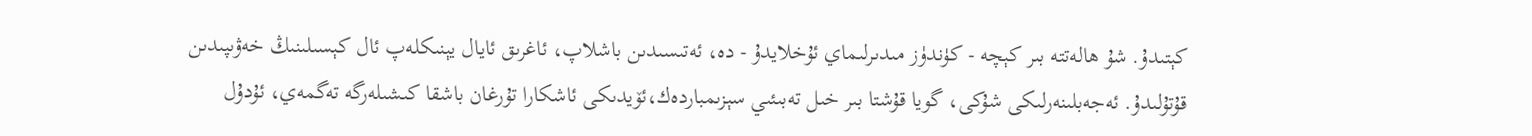كېتىدۇ. شۇ ھالەتتە بىر كېچە - كۈندۈز مىدىرلىماي ئۇخلايدۇ - دە، ئەتىسىدىن باشلاپ، ئاغرىق ئايال يېنىكلەپ ئال كېسىلىنىڭ خەۋىپىدىن قۇتۇلىدۇ. ئەجەبلىنەرلىكى شۇكى، گويا قۇشتا بىر خىل تەبىئىي سېزىمباردەك،ئۆيدىكى ئاشكارا تۇرغان باشقا كىشىلەرگە تەگمەي، ئۇدۇل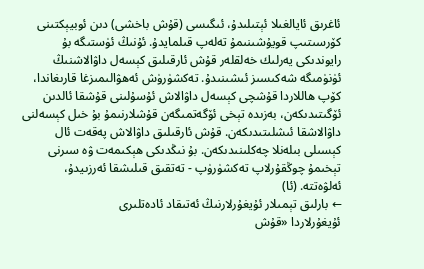ئاغرىق ئايالغىلا ئېتىلىدۇ، ئىگىسى (قۇش باخشى) دىن ئوبيېكتىنى كۆرسىتىپ قويۇشىنىمۇ تەلەپ قىلمايدۇ. ئۇنىڭ ئۈستىگە بۇ رايوندىكى يەرلىك خەلقلەر قۇش ئارقىلىق كېسەل داۋالاشنىڭ ئۈنۈمىگە شەكىسىز ئىشىنىدۇ. تەكشۈرۈش ئەھۋالىمىزغا قارىغاندا، كۆپ ھاللاردا قۇشچى كېسەل داۋالاش ئۇسۇلىنى قۇشقا ئالدىن ئۆگىتىدىكەن، بەزىدە تېخى ئۆگەتمىگەن قۇشلارنىمۇ بۇ خىل كېسەلنى داۋالاشقا ئىشلىتىدىكەن. قۇش ئارقىلىق داۋالاش پەقەت ئال كېسىلى بىلەنلا چەكلىنىدىكەن. بۇ نىڭدىكى ھېكىمەت ۋە سىرنى تېخىمۇ چوڭقۇرلاپ تەكشۈرۈپ - تەتقىق قىلىشقا ئەرزىيدۇ، ئەلۋەتتە. (ئا)
← بارلىق تېمىلار ئۇيغۇرلارنىڭ ئەتىقاد ئادەتلىرى
ئۇيغۇرلاردا «قۇش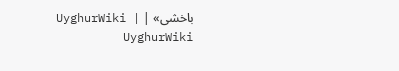باخشى» | UyghurWiki | UyghurWiki